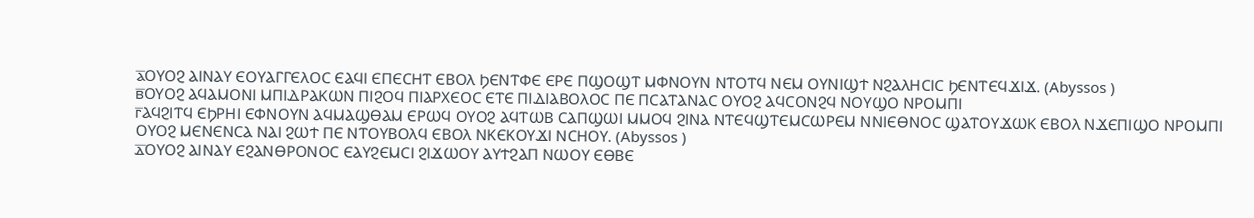ⲁ̅ⲞⲨⲞϨ ⲀⲒⲚⲀⲨ ⲈⲞⲨⲀⲄⲄⲈⲖⲞⲤ ⲈⲀϤⲒ ⲈⲠⲈⲤⲎⲦ ⲈⲂⲞⲖ ϦⲈⲚⲦⲪⲈ ⲈⲢⲈ ⲠϢⲞϢⲦ ⲘⲪⲚⲞⲨⲚ ⲚⲦⲞⲦϤ ⲚⲈⲘ ⲞⲨⲚⲒϢϮ ⲚϨⲀⲖⲎⲤⲒⲤ ϦⲈⲚⲦⲈϤϪⲒϪ. (Abyssos )
ⲃ̅ⲞⲨⲞϨ ⲀϤⲀⲘⲞⲚⲒ ⲘⲠⲒⲆⲢⲀⲔⲰⲚ ⲠⲒϨⲞϤ ⲠⲒⲀⲢⲬⲈⲞⲤ ⲈⲦⲈ ⲠⲒⲆⲒⲀⲂⲞⲖⲞⲤ ⲠⲈ ⲠⲤⲀⲦⲀⲚⲀⲤ ⲞⲨⲞϨ ⲀϤⲤⲞⲚϨϤ ⲚⲞⲨϢⲞ ⲚⲢⲞⲘⲠⲒ
ⲅ̅ⲀϤϨⲒⲦϤ ⲈϦⲢⲎⲒ ⲈⲪⲚⲞⲨⲚ ⲀϤⲘⲀϢⲐⲀⲘ ⲈⲢⲰϤ ⲞⲨⲞϨ ⲀϤⲦⲰⲂ ⲤⲀⲠϢⲰⲒ ⲘⲘⲞϤ ϨⲒⲚⲀ ⲚⲦⲈϤϢⲦⲈⲘⲤⲰⲢⲈⲘ ⲚⲚⲒⲈⲐⲚⲞⲤ ϢⲀⲦⲞⲨϪⲰⲔ ⲈⲂⲞⲖ ⲚϪⲈⲠⲒϢⲞ ⲚⲢⲞⲘⲠⲒ ⲞⲨⲞϨ ⲘⲈⲚⲈⲚⲤⲀ ⲚⲀⲒ ϨⲰϮ ⲠⲈ ⲚⲦⲞⲨⲂⲞⲖϤ ⲈⲂⲞⲖ ⲚⲔⲈⲔⲞⲨϪⲒ ⲚⲤⲎⲞⲨ. (Abyssos )
ⲇ̅ⲞⲨⲞϨ ⲀⲒⲚⲀⲨ ⲈϨⲀⲚⲐⲢⲞⲚⲞⲤ ⲈⲀⲨϨⲈⲘⲤⲒ ϨⲒϪⲰⲞⲨ ⲀⲨϮϨⲀⲠ ⲚⲰⲞⲨ ⲈⲐⲂⲈ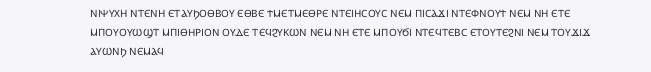ⲚⲒⲮⲨⲬⲎ ⲚⲦⲈⲚⲎ ⲈⲦⲀⲨϦⲞⲐⲂⲞⲨ ⲈⲐⲂⲈ ϮⲘⲈⲦⲘⲈⲐⲢⲈ ⲚⲦⲈⲒⲎⲤⲞⲨⲤ ⲚⲈⲘ ⲠⲒⲤⲀϪⲒ ⲚⲦⲈⲪⲚⲞⲨϮ ⲚⲈⲘ ⲚⲎ ⲈⲦⲈ ⲘⲠⲞⲨⲞⲨⲰϢⲦ ⲘⲠⲒⲐⲎⲢⲒⲞⲚ ⲞⲨⲆⲈ ⲦⲈϤϨⲨⲔⲰⲚ ⲚⲈⲘ ⲚⲎ ⲈⲦⲈ ⲘⲠⲞⲨϬⲒ ⲚⲦⲈϤⲦⲈⲂⲤ ⲈⲦⲞⲨⲦⲈϨⲚⲒ ⲚⲈⲘ ⲦⲞⲨϪⲒϪ ⲀⲨⲰⲚϦ ⲚⲈⲘⲀϤ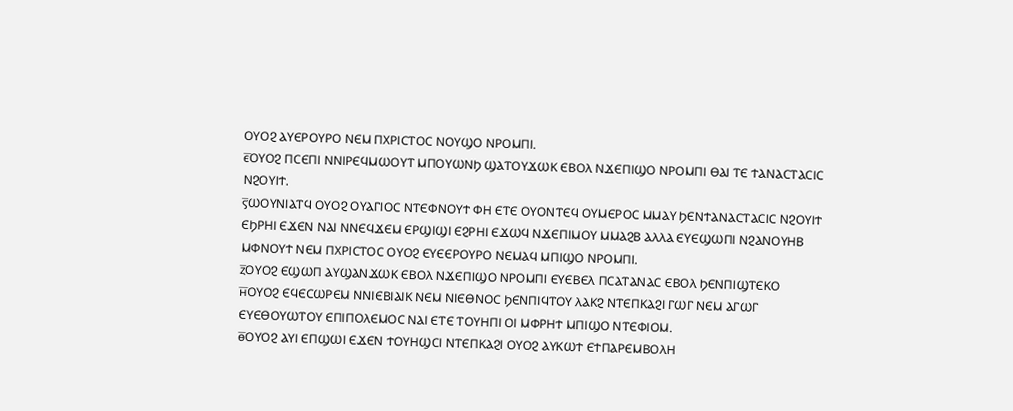ⲞⲨⲞϨ ⲀⲨⲈⲢⲞⲨⲢⲞ ⲚⲈⲘ ⲠⲬⲢⲒⲤⲦⲞⲤ ⲚⲞⲨϢⲞ ⲚⲢⲞⲘⲠⲒ.
ⲉ̅ⲞⲨⲞϨ ⲠⲤⲈⲠⲒ ⲚⲚⲒⲢⲈϤⲘⲰⲞⲨⲦ ⲘⲠⲞⲨⲰⲚϦ ϢⲀⲦⲞⲨϪⲰⲔ ⲈⲂⲞⲖ ⲚϪⲈⲠⲒϢⲞ ⲚⲢⲞⲘⲠⲒ ⲐⲀⲒ ⲦⲈ ϮⲀⲚⲀⲤⲦⲀⲤⲒⲤ ⲚϨⲞⲨⲒϮ.
ⲋ̅ⲰⲞⲨⲚⲒⲀⲦϤ ⲞⲨⲞϨ ⲞⲨⲀⲄⲒⲞⲤ ⲚⲦⲈⲪⲚⲞⲨϮ ⲪⲎ ⲈⲦⲈ ⲞⲨⲞⲚⲦⲈϤ ⲞⲨⲘⲈⲢⲞⲤ ⲘⲘⲀⲨ ϦⲈⲚϮⲀⲚⲀⲤⲦⲀⲤⲒⲤ ⲚϨⲞⲨⲒϮ ⲈϦⲢⲎⲒ ⲈϪⲈⲚ ⲚⲀⲒ ⲚⲚⲈϤϪⲈⲘ ⲈⲢϢⲒϢⲒ ⲈϨⲢⲎⲒ ⲈϪⲰϤ ⲚϪⲈⲠⲒⲘⲞⲨ ⲘⲘⲀϨⲂ ⲀⲖⲖⲀ ⲈⲨⲈϢⲰⲠⲒ ⲚϨⲀⲚⲞⲨⲎⲂ ⲘⲪⲚⲞⲨϮ ⲚⲈⲘ ⲠⲬⲢⲒⲤⲦⲞⲤ ⲞⲨⲞϨ ⲈⲨⲈⲈⲢⲞⲨⲢⲞ ⲚⲈⲘⲀϤ ⲘⲠⲒϢⲞ ⲚⲢⲞⲘⲠⲒ.
ⲍ̅ⲞⲨⲞϨ ⲈϢⲰⲠ ⲀⲨϢⲀⲚϪⲰⲔ ⲈⲂⲞⲖ ⲚϪⲈⲠⲒϢⲞ ⲚⲢⲞⲘⲠⲒ ⲈⲨⲈⲂⲈⲖ ⲠⲤⲀⲦⲀⲚⲀⲤ ⲈⲂⲞⲖ ϦⲈⲚⲠⲒϢⲦⲈⲔⲞ
ⲏ̅ⲞⲨⲞϨ ⲈϤⲈⲤⲰⲢⲈⲘ ⲚⲚⲒⲈⲂⲒⲀⲒⲔ ⲚⲈⲘ ⲚⲒⲈⲐⲚⲞⲤ ϦⲈⲚⲠⲒϤⲦⲞⲨ ⲖⲀⲔϨ ⲚⲦⲈⲠⲔⲀϨⲒ ⲄⲰⲄ ⲚⲈⲘ ⲀⲄⲰⲄ ⲈⲨⲈⲐⲞⲨⲰⲦⲞⲨ ⲈⲠⲒⲠⲞⲖⲈⲘⲞⲤ ⲚⲀⲒ ⲈⲦⲈ ⲦⲞⲨⲎⲠⲒ ⲞⲒ ⲘⲪⲢⲎϮ ⲘⲠⲒϢⲞ ⲚⲦⲈⲪⲒⲞⲘ.
ⲑ̅ⲞⲨⲞϨ ⲀⲨⲒ ⲈⲠϢⲰⲒ ⲈϪⲈⲚ ϮⲞⲨⲎϢⲤⲒ ⲚⲦⲈⲠⲔⲀϨⲒ ⲞⲨⲞϨ ⲀⲨⲔⲰϮ ⲈϮⲠⲀⲢⲈⲘⲂⲞⲖⲎ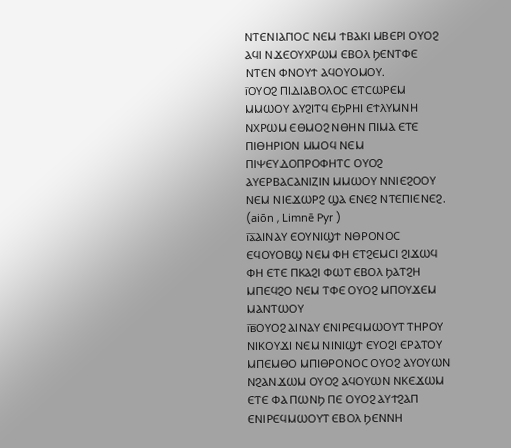ⲚⲦⲈⲚⲒⲀⲄⲒⲞⲤ ⲚⲈⲘ ϮⲂⲀⲔⲒ ⲘⲂⲈⲢⲒ ⲞⲨⲞϨ ⲀϤⲒ ⲚϪⲈⲞⲨⲬⲢⲰⲘ ⲈⲂⲞⲖ ϦⲈⲚⲦⲪⲈ ⲚⲦⲈⲚ ⲪⲚⲞⲨϮ ⲀϤⲞⲨⲞⲘⲞⲨ.
ⲓ̅ⲞⲨⲞϨ ⲠⲒⲆⲒⲀⲂⲞⲖⲞⲤ ⲈⲦⲤⲰⲢⲈⲘ ⲘⲘⲰⲞⲨ ⲀⲨϨⲒⲦϤ ⲈϦⲢⲎⲒ ⲈϮⲖⲨⲘⲚⲎ ⲚⲬⲢⲰⲘ ⲈⲐⲘⲞϨ ⲚⲐⲎⲚ ⲠⲒⲘⲀ ⲈⲦⲈ ⲠⲒⲐⲎⲢⲒⲞⲚ ⲘⲘⲞϤ ⲚⲈⲘ ⲠⲒⲮⲈⲨⲆⲞⲠⲢⲞⲪⲎⲦⲤ ⲞⲨⲞϨ ⲀⲨⲈⲢⲂⲀⲤⲀⲚⲒⲌⲒⲚ ⲘⲘⲰⲞⲨ ⲚⲚⲒⲈϨⲞⲞⲨ ⲚⲈⲘ ⲚⲒⲈϪⲰⲢϨ ϢⲀ ⲈⲚⲈϨ ⲚⲦⲈⲠⲒⲈⲚⲈϨ. (aiōn , Limnē Pyr )
ⲓ̅ⲁ̅ⲀⲒⲚⲀⲨ ⲈⲞⲨⲚⲒϢϮ ⲚⲐⲢⲞⲚⲞⲤ ⲈϤⲞⲨⲞⲂϢ ⲚⲈⲘ ⲪⲎ ⲈⲦϨⲈⲘⲤⲒ ϨⲒϪⲰϤ ⲪⲎ ⲈⲦⲈ ⲠⲔⲀϨⲒ ⲪⲰⲦ ⲈⲂⲞⲖ ϦⲀⲦϨⲎ ⲘⲠⲈϤϨⲞ ⲚⲈⲘ ⲦⲪⲈ ⲞⲨⲞϨ ⲘⲠⲞⲨϪⲈⲘ ⲘⲀⲚⲦⲰⲞⲨ
ⲓ̅ⲃ̅ⲞⲨⲞϨ ⲀⲒⲚⲀⲨ ⲈⲚⲒⲢⲈϤⲘⲰⲞⲨⲦ ⲦⲎⲢⲞⲨ ⲚⲒⲔⲞⲨϪⲒ ⲚⲈⲘ ⲚⲒⲚⲒϢϮ ⲈⲨⲞϨⲒ ⲈⲢⲀⲦⲞⲨ ⲘⲠⲈⲘⲐⲞ ⲘⲠⲒⲐⲢⲞⲚⲞⲤ ⲞⲨⲞϨ ⲀⲨⲞⲨⲰⲚ ⲚϨⲀⲚϪⲰⲘ ⲞⲨⲞϨ ⲀϤⲞⲨⲰⲚ ⲚⲔⲈϪⲰⲘ ⲈⲦⲈ ⲪⲀ ⲠⲰⲚϦ ⲠⲈ ⲞⲨⲞϨ ⲀⲨϮϨⲀⲠ ⲈⲚⲒⲢⲈϤⲘⲰⲞⲨⲦ ⲈⲂⲞⲖ ϦⲈⲚⲚⲎ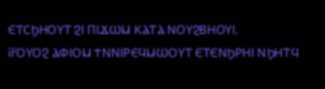ⲈⲦⲤϦⲎⲞⲨⲦ ϨⲒ ⲠⲒϪⲰⲘ ⲔⲀⲦⲀ ⲚⲞⲨϨⲂⲎⲞⲨⲒ.
ⲓ̅ⲅ̅ⲞⲨⲞϨ ⲀⲪⲒⲞⲘ ϮⲚⲚⲒⲢⲈϤⲘⲰⲞⲨⲦ ⲈⲦⲈⲚϦⲢⲎⲒ ⲚϦⲎⲦϤ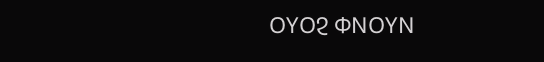ⲞⲨⲞϨ ⲪⲚⲞⲨⲚ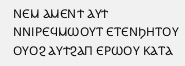ⲚⲈⲘ ⲀⲘⲈⲚϮ ⲀⲨϮ ⲚⲚⲒⲢⲈϤⲘⲰⲞⲨⲦ ⲈⲦⲈⲚϦⲎⲦⲞⲨ ⲞⲨⲞϨ ⲀⲨϮϨⲀⲠ ⲈⲢⲰⲞⲨ ⲔⲀⲦⲀ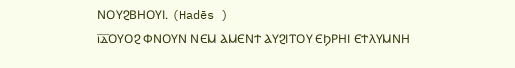ⲚⲞⲨϨⲂⲎⲞⲨⲒ. (Hadēs )
ⲓ̅ⲇ̅ⲞⲨⲞϨ ⲪⲚⲞⲨⲚ ⲚⲈⲘ ⲀⲘⲈⲚϮ ⲀⲨϨⲒⲦⲞⲨ ⲈϦⲢⲎⲒ ⲈϮⲖⲨⲘⲚⲎ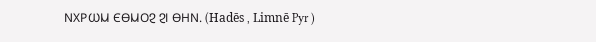ⲚⲬⲢⲰⲘ ⲈⲐⲘⲞϨ ϨⲒ ⲐⲎⲚ. (Hadēs , Limnē Pyr )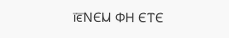ⲓ̅ⲉ̅ⲚⲈⲘ ⲪⲎ ⲈⲦⲈ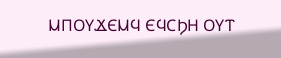ⲘⲠⲞⲨϪⲈⲘϤ ⲈϤⲤϦⲎ ⲞⲨⲦ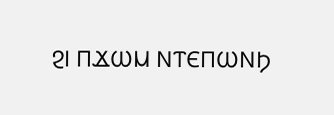ϨⲒ ⲠϪⲰⲘ ⲚⲦⲈⲠⲰⲚϦ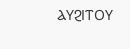ⲀⲨϨⲒⲦⲞⲨ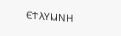ⲈϮⲖⲨⲘⲚⲎ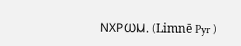ⲚⲬⲢⲰⲘ. (Limnē Pyr )